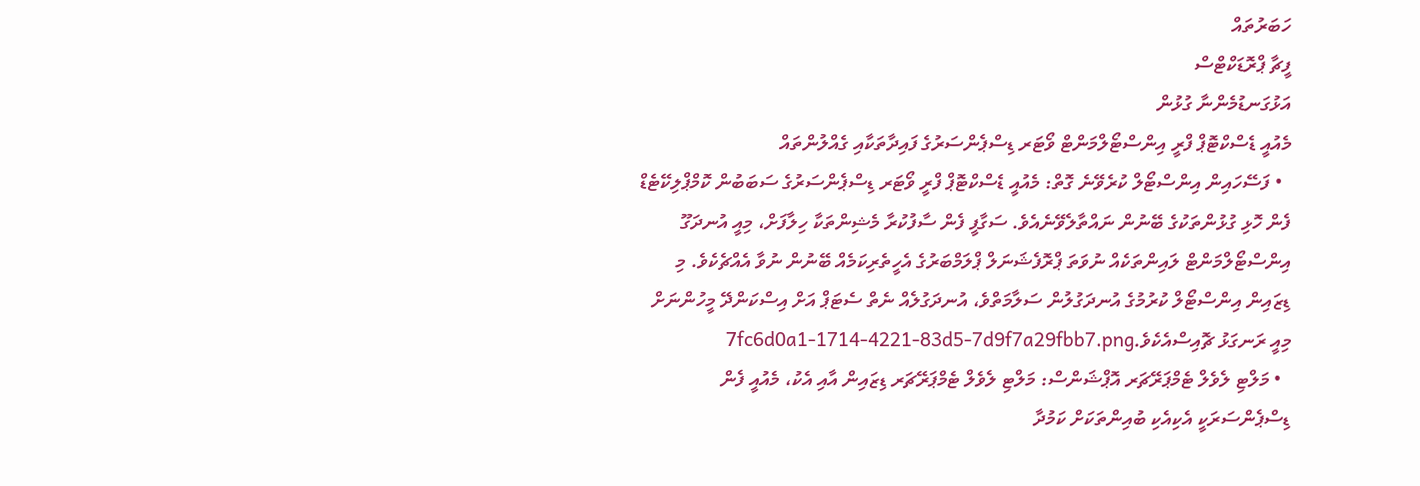ހަބަރުތައް
ފީޗާ ޕްރޮޑަކްޓްސް
އަޅުގަނޑުމެންނާ ގުޅުން
މެއުއީ ޑެސްކްޓޮޕް ފްރީ އިންސްޓޯލްމަންޓް ވޯޓަރ ޑިސްޕެންސަރުގެ ފައިދާތަކާއި ގެއްލުންތައް
  • ފަސޭހައިން އިންސްޓޯލް ކުރެވޭނެ ގޮތް: މެއުއީ ޑެސްކްޓޮޕް ފްރީ ވޯޓަރ ޑިސްޕެންސަރުގެ ސަބަބުން ކޮމްޕްލިކޭޓެޑް ފެން ހޮޅި ގުޅުންތަކުގެ ބޭނުން ނައްތާލެވޭނެއެވެ. ސަގާފީ ފެން ސާފުކުރާ މެޝިންތަކާ ހިލާފަށް، މިއީ އުނދަގޫ އިންސްޓޯލްމަންޓް ލައިންތަކެއް ނުވަތަ ޕްރޮފެޝަނަލް ޕްލަމްބަރުގެ އެހީތެރިކަމެއް ބޭނުން ނުވާ އެއްޗެކެވެ. މި ޑިޒައިން އިންސްޓޯލް ކުރުމުގެ އުނދަގުލުން ސަލާމަތްވެ، އުނދަގުލެއް ނެތް ސެޓަޕް އަށް އިސްކަންދޭ މީހުންނަށް މިއީ ރަނގަޅު ޗޮއިސްއެކެވެ.7fc6d0a1-1714-4221-83d5-7d9f7a29fbb7.png
  • މަލްޓި ލެވެލް ޓެމްޕަރޭޗަރ އޮޕްޝަންސް: މަލްޓި ލެވެލް ޓެމްޕަރޭޗަރ ޑިޒައިން އާއި އެކު، މެއުއީ ފެން ޑިސްޕެންސަރަކީ އެކިއެކި ބުއިންތަކަށް ކަމުދާ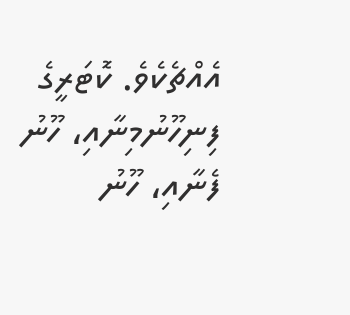އެއްޗެކެވެ. ކޮޓަރީގެ ފިނިހޫނުމިނާއި، ހޫނު ފެނާއި، ހޫނު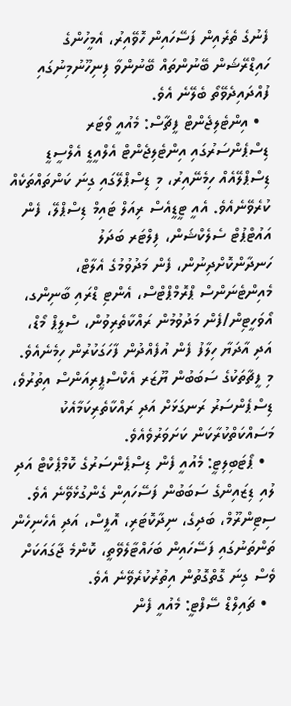ފެނުގެ ތެރެއިން ފަސޭހައިން ހޮވޭއިރު، އެމީހުންގެ ހައިޑްރޭޝަން ބޭނުންތައް ބޭނުންވާ ފިނިހޫނުމިނުގައި ފުއްދައިދެވޭތޯ ބެލޭނެ އެވެ.
  • އިންޓެލިޖެންޓް ފީޗާސް: މެއުއީ ވޯޓަރ ޑިސްޕެންސަރުގައި އިންޓެލިޖެންޓް އެލްއީޑީ އެލްސީޑީ ޑިސްޕްލޭއެއް ހިމެނޭއިރު، މި ޑިސްޕްލޭގައި ގިނަ ކަންތައްތަކެއް ކުރެވޭނެއެވެ. އެއީ ޓީޑީއެސް ރިއަލް ޓައިމް ޑިސްޕްލޭ، ފެން އައުޓްޕުޓް ސެލެކްޝަން، ފިލްޓަރ ބަދަލު ހަނދާންކޮށްދިނުން، ފެން މަދުވުމުގެ އެލާޓް، މެއިންޓެނަންސް ޕްރޮމްޕްޓްސް، އެންޓި ޑްރައި ބާނިންގ، އޯވަހީޓިން/ފެން މަދުވުމުން ރައްކާތެރިވުން، ސްލީޕް މޯޑް، އަދި އާދަޔާ ހިލާފު ފެން އުފެއްދުން ފާހަގަކުރުން ހިމެނެއެވެ. މި ފީޗާތަކުގެ ސަބަބުން ޔޫޒަރ އެކްސްޕީރިއަންސް އިތުރުވެ، ޑިސްޕެންސަރު ރަނގަޅަށް އަދި ރައްކާތެރިކަމާއެކު މަސައްކަތްކުރާކަން ކަށަވަރުވެއެވެ.
  • ޕޯޓަބިލިޓީ: މެއުއީ ފެން ޑިސްޕެންސަރުގެ ކޮމްޕެކްޓް އަދި ލުއި ޑިޒައިންގެ ސަބަބުން ފަސޭހައިން ގެންގުޅެވޭނެ އެވެ. ސިޓިންރޫމް، ބަދިގެ، ނިދާކޮޓަރި، އޮފީސް، އަދި އެހެނިހެން ތަންތަނުގައި ފަސޭހައިން ބަހައްޓާލެވޭތީ، ކޮންމެ ޖާގައަކަށް ވެސް ގިނަ ގޮތްގޮތުން އިތުރުކުރެވޭނެ އެވެ.
  • ޗައިލްޑް ސޭފްޓީ: މެއުއީ ފެން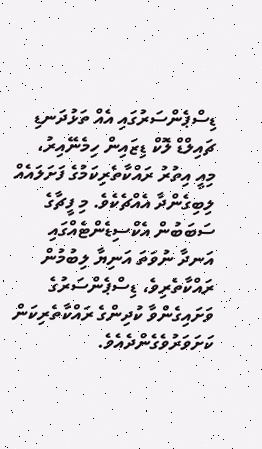ޑިސްޕެންސަރުގައި އެއް ތަޅުދަނޑި ޗައިލްޑް ލޮކް ޑިޒައިން ހިމެނޭއިރު، މިއީ އިތުރު ރައްކާތެރިކަމުގެ ފަށަލައެއް ލިބިގެންދާ އެއްޗެކެވެ. މި ފީޗާގެ ސަބަބުން އެކްސިޑެންޓެއްގައި އަނދާ ނުވަތަ އަނިޔާ ލިބުމުން ރައްކާތެރިވެ، ޑިސްޕެންސަރުގެ ވަށައިގެންވާ ކުދިންގެ ރައްކާތެރިކަން ކަށަވަރުވެގެންދެއެވެ.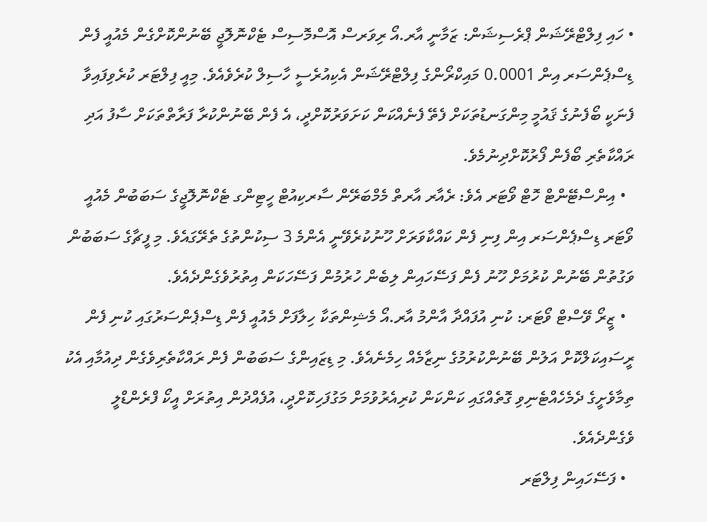• ހައި ފިލްޓްރޭޝަން ޕްރެސިޝަން: ޒަމާނީ އާރ.އޯ ރިވަރސް އޮސްމޮސިސް ޓެކްނޮލޮޖީ ބޭނުންކޮށްގެން މެއުއީ ފެން ޑިސްޕެންސަރ އިން 0.0001 މައިކްރޯންގެ ފިލްޓްރޭޝަން އެކިއުރެސީ ހާސިލް ކުރެވެއެވެ. މިއީ ފިލްޓަރ ކުރެވިފައިވާ ފެނަކީ ބޯފެނުގެ ޤައުމީ މިންގަނޑުތަކަށް ފެތޭ ފެނެއްކަން ކަށަވަރުކޮށްދީ، އެ ފެން ބޭނުންކުރާ ފަރާތްތަކަށް ސާފު އަދި ރައްކާތެރި ބޯފެން ފޯރުކޮށްދިނުމެވެ.
  • އިންސްޓޭންޓް ހޮޓް ވޯޓަރ އެވެ: ރެއާރ އާރތް މެމްބަރޭން ސާރކިއުޓް ހީޓިންގ ޓެކްނޮލޮޖީގެ ސަބަބުން މެއުއީ ވޯޓަރ ޑިސްޕެންސަރ އިން ފިނި ފެން ކައްކާވަރަށް ހޫނުކުރެވޭނީ އެންމެ 3 ސިކުންތުގެ ތެރޭގައެވެ. މި ފީޗާގެ ސަބަބުން ވަގުތުން ބޭނުން ކުރުމަށް ހޫނު ފެން ފަސޭހައިން ލިބެން ހުރުމުން ފަސޭހަކަން އިތުރުވެގެންދެއެވެ.
  • ޒީރޯ ވޭސްޓް ވޯޓަރ: ކުނި އުފައްދާ އާންމު އާރ.އޯ މެޝިންތަކާ ހިލާފަށް މެއުއީ ފެން ޑިސްޕެންސަރުގައި ކުނި ފެން ރީސައިކަލްކޮށް އަލުން ބޭނުންކުރުމުގެ ނިޒާމެއް ހިމެނެއެވެ. މި ޑިޒައިންގެ ސަބަބުން ފެން ރައްކާތެރިވެގެން ދިއުމާއި އެކު ތިމާވެށީގެ ދެމެހެއްޓެނިވި ގޮތެއްގައި ކަންކަން ކުރިއެރުވުމަށް މަގުފަހިކޮށްދީ، އުފެއްދުން އިތުރަށް އީކޯ ފްރެންޑްލީ ވެގެންދެއެވެ.
  • ފަސޭހައިން ފިލްޓަރ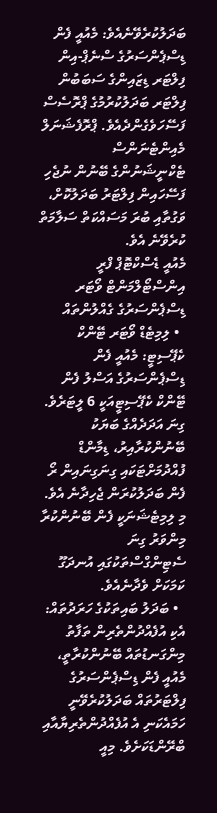ބަދަލުކުރެވޭނެއެވެ: މެއުއީ ފެން ޑިސްޕެންސަރުގެ ސްނެޕް-އިން ފިލްޓަރ ޑިޒައިންގެ ސަބަބުން ފިލްޓަރ ބަދަލުކުރުމުގެ ޕްރޮސެސް ފަސޭހަވެގެންދެއެވެ. ޕްރޮފެޝަނަލް މެއިންޓެނަންސް ޓެކްނީޝަނުންގެ ބޭނުން ނުޖެހި ފަސޭހައިން ފިލްޓަރު ބަދަލުކޮށް، ވަގުތާއި ބުރަ މަސައްކަތް ސަލާމަތް ކުރެވޭނެ އެވެ.
މެއުއީ ޑެސްކްޓޮޕް ފްރީ އިންސްޓޯލްމަންޓް ވޯޓަރ ޑިސްޕެންސަރުގެ ގެއްލުންތައް
  • ލިމިޓެޑް ވޯޓަރ ޓޭންކް ކެޕޭސިޓީ: މެއުއީ ފެން ޑިސްޕެންސަރުގެ އަސްލު ފެން ޓޭންކް ކެޕޭސިޓީއަކީ 6 ލީޓަރެވެ. ގިނަ އަދަދެއްގެ ބަޔަކު ބޭނުންކުރާއިރު، ޑިމާންޑް ފުއްދުމަށްޓަކައި ގިނަގިނައިން ރޯ ފެން ބަދަލުކުރަން ޖެހިދާނެ އެވެ. މި ލިމިޓެޝަނަކީ ފެން ބޭނުންކުރާ މިންވަރު ގިނަ ސެޓިންގްސްތަކުގައި އުނދަގޫ ކަމަކަށް ވެދާނެއެވެ.
  • ބަދަލު ބައިތަކުގެ ހަރަދުތައް: އެކި އުފެއްދުންތެރިން ތަފާތު މިންގަނޑުތައް ބޭނުންކުރާތީ، މެއުއީ ފެން ޑިސްޕެންސަރުގެ ފިލްޓަރުތައް ބަދަލުކުރެވޭނީ ހަމައެކަނި އެ އުފެއްދުންތެރިޔާއާއި ބްރޭންޑަކަށެވެ. މިއީ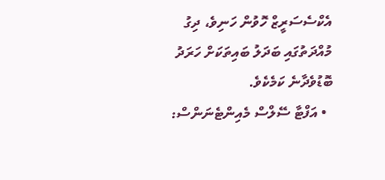އެކްސެސަރީޒް ހޮވުން ހަނިވެ، ދިގު މުއްދަތުގައި ބަދަލު ބައިތަކަށް ހަރަދު ބޮޑުވެދާނެ ކަމެކެވެ.
  • އަފްޓާ ސޭލްސް މެއިންޓެނަންސް: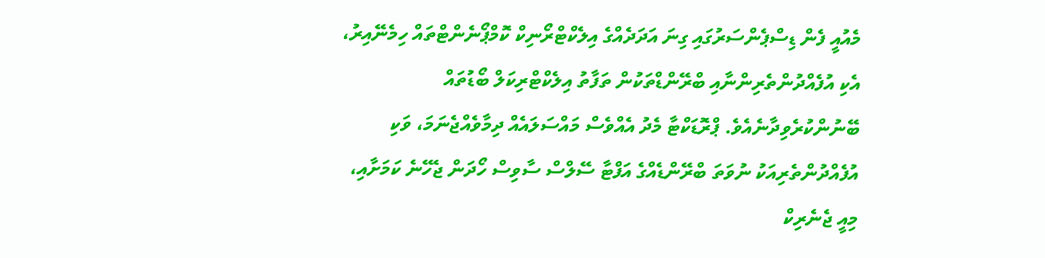މެއުއީ ފެން ޑިސްޕެންސަރުގައި ގިނަ އަދަދެއްގެ އިލެކްޓްރޯނިކް ކޮމްޕޯނެންޓްތައް ހިމެނޭއިރު، އެކި އުފެއްދުންތެރިންނާއި ބްރޭންޑްތަކުން ތަފާތު އިލެކްޓްރިކަލް ބޯޑުތައް ބޭނުންކުރެވިދާނެއެވެ. ޕްރޮޑަކްޓާ މެދު އެއްވެސް މައްސަލައެއް ދިމާވެއްޖެނަމަ، ވަކި އުފެއްދުންތެރިއަކު ނުވަތަ ބްރޭންޑެއްގެ އަފްޓާ ސޭލްސް ސާވިސް ހޯދަން ޖެހޭނެ ކަމަށާއި، މިއީ ޖެނެރިކް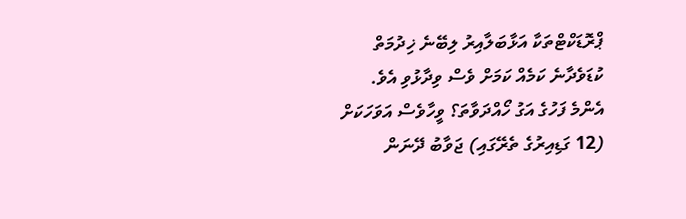ޕްރޮޑަކްޓްތަކާ އަޅާބަލާއިރު ލިބޭނެ ޚިދުމަތް ކުޑަވެދާނެ ކަމެއް ކަމަށް ވެސް ވިދާޅުވި އެވެ.
އެންމެ ފަހުގެ އަގު ހޯއްދަވާތަ؟ ވީހާވެސް އަވަހަކަށް (12 ގަޑިއިރުގެ ތެރޭގައި) ޖަވާބު ދޭނަން